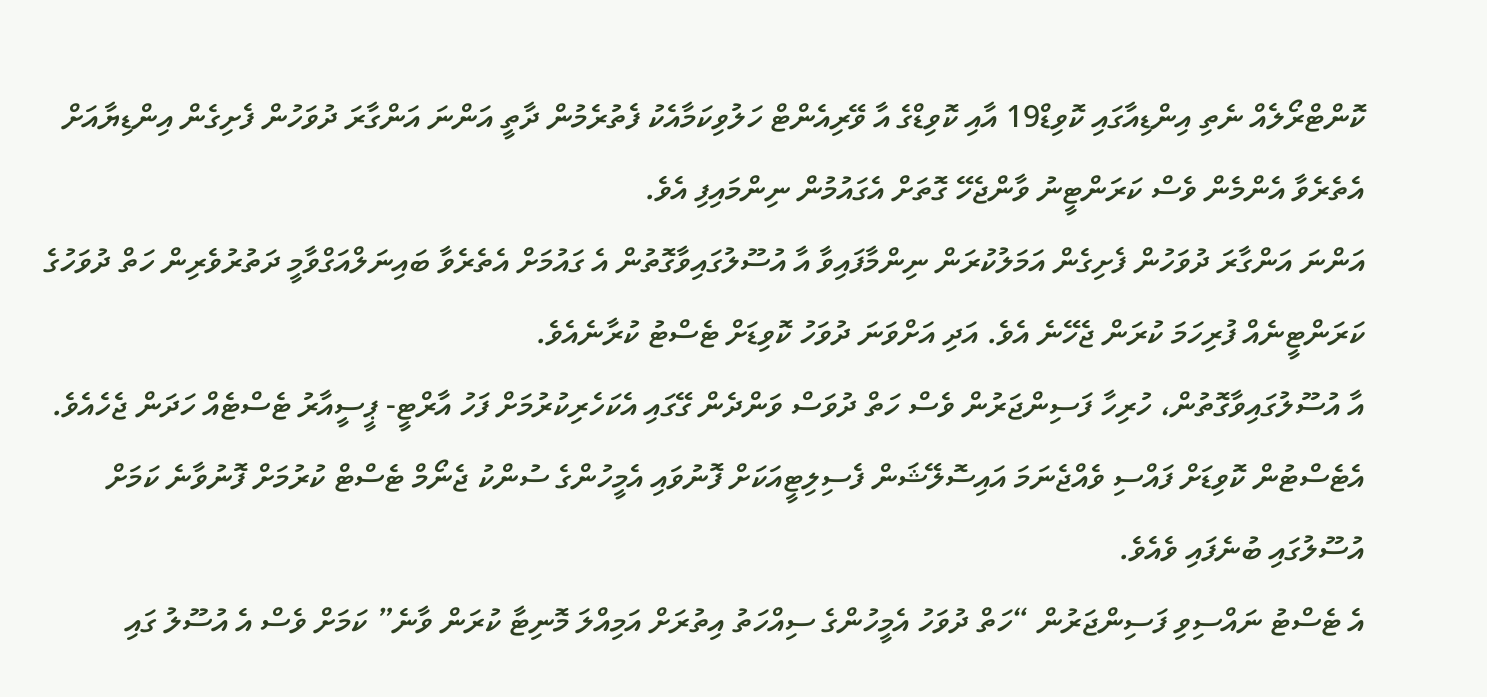ކޮންޓްރޯލެއް ނެތި އިންޑިއާގައި ކޮވިޑް19 އާއި ކޮވިޑްގެ އާ ވޭރިއެންޓް ހަލުވިކަމާއެކު ފެތުރެމުން ދާތީ އަންނަ އަންގާރަ ދުވަހުން ފެށިގެން އިންޑިޔާއަށް އެތެރެވާ އެންމެން ވެސް ކަރަންޓީނު ވާންޖެހޭ ގޮތަށް އެގައުމުން ނިންމައިފި އެވެ.
އަންނަ އަންގާރަ ދުވަހުން ފެށިގެން އަމަލުކުރަން ނިންމާފައިވާ އާ އުސޫލުގައިވާގޮތުން އެ ގައުމަށް އެތެރެވާ ބައިނަލްއަގްވާމީ ދަތުރުވެރިން ހަތް ދުވަހުގެ ކަރަންޓީނެއް ފުރިހަމަ ކުރަން ޖެހޭނެ އެވެ. އަދި އަށްވަނަ ދުވަހު ކޮވިޑަށް ޓެސްޓު ކުރާނެއެވެ.
އާ އުސޫލުގައިވާގޮތުން، ހުރިހާ ފަސިންޖަރުން ވެސް ހަތް ދުވަސް ވަންދެން ގޭގައި އެކަހެރިކުރުމަށް ފަހު އާރްޓީ- ޕީސީއާރު ޓެސްޓެއް ހަދަން ޖެހެއެވެ. އެޓެސްޓުން ކޮވިޑަށް ފައްސި ވެއްޖެނަމަ އައިސޮލޭޝަން ފެސިލިޓީއަކަށް ފޮނުވައި އެމީހުންގެ ސުންކު ޖެނޯމް ޓެސްޓް ކުރުމަށް ފޮނުވާނެ ކަމަށް އުސޫލުގައި ބުނެފައި ވެއެވެ.
އެ ޓެސްޓު ނައްސިވި ފަސިންޖަރުން “ހަތް ދުވަހު އެމީހުންގެ ސިއްހަތު އިތުރަށް އަމިއްލަ މޮނިޓާ ކުރަން ވާނެ” ކަމަށް ވެސް އެ އުސޫލު ގައި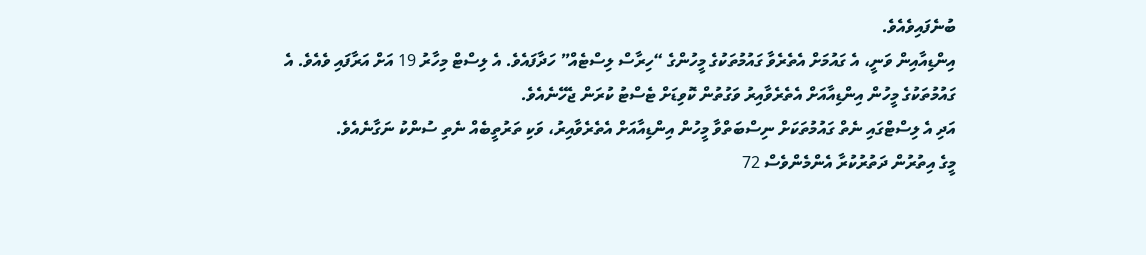ބުނެފައިވެއެވެ.
އިންޑިއާއިން ވަނީ، އެ ގައުމަށް އެތެރެވާ ގައުމުތަކުގެ މީހުންގެ “ހިރާސް ލިސްޓެއް” ހަދާފައެވެ. އެ ލިސްޓް މިހާރު 19 އަށް އަރާފައި ވެއެވެ. އެ ގައުމުތަކުގެ މީހުން އިންޑިއާއަށް އެތެރެވާއިރު ވަގުތުން ކޮވިޑަށް ޓެސްޓު ކުރަން ޖެހޭނެއެވެ.
އަދި އެ ލިސްޓްގައި ނެތް ގައުމުތަކަށް ނިސްބަތްވާ މީހުން އިންޑިއާއަށް އެތެރެވާއިރު، ވަކި ތަރުތީބެއް ނެތި ސުންކު ނަގާނެއެވެ.
މީގެ އިތުރުން ދަތުރުކުރާ އެންމެންވެސް 72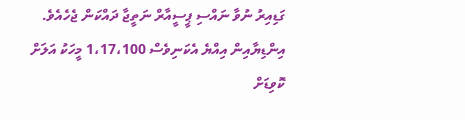ގަޑިއިރު ނުވާ ނައްސި ޕީސީއާރް ނަތީޖާ ދައްކަން ޖެހެއެވެ.
އިންޑިޔާއިން އިއްޔެ އެކަނިވެސް 1،17،100 މީހަކު އަލަށް ކޮވިޑަށް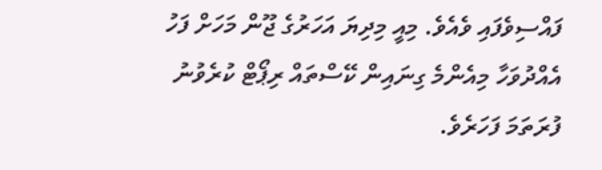ފައްސިވެފައި ވެއެވެ. މިއީ މިދިޔަ އަހަރުގެ ޖޫން މަހަށް ފަހު އެއްދުވަހާ މިއެންމެ ގިނައިން ކޭސްތައް ރިޕޯޓް ކުރެވުނު ފުރަތަމަ ފަހަރެވެ.